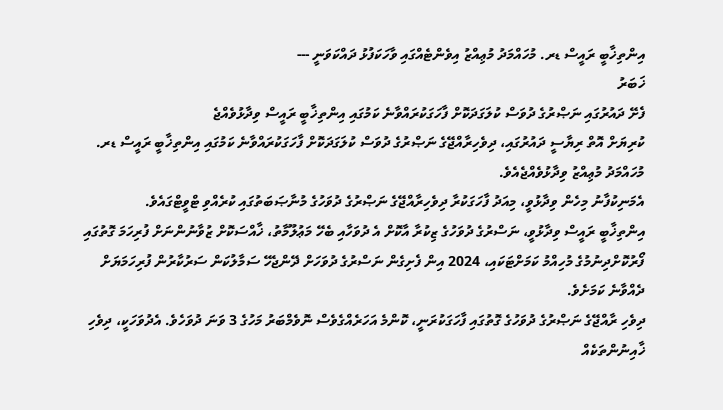އިންތިޚާބީ ރައީސް ޑރ. މުހައްމަދު މުޢިއްޒު އިވެންޓެއްގައި ވާހަކަފުޅު ދައްކަވަނީ ---
ޚަބަރު
ފެށޭ ދައުރުގައި ނަޞްރުގެ ދުވަސް ކުލަގަދަކޮށް ފާހަގަކުރައްވާނެ ކަމުގައި އިންތިޚާބީ ރައީސް ވިދާޅުވެއްޖެ
ކުރިޔަށް އޮތް ރިޔާސީ ދައުރުގައި، ދިވެހިރާއްޖޭގެ ނަޞްރުގެ ދުވަސް ކުލަގަދަކޮށް ފާހަގަކުރައްވާނެ ކަމުގައި އިންތިޚާބީ ރައީސް ޑރ. މުހައްމަދު މުޢިއްޒު ވިދާޅުވެއްޖެއެވެ.
އެމަނިކުފާނު މިހެން ވިދާޅުވީ، މިއަދު ފާހަގަކުރާ ދިވެހިރާއްޖޭގެ ނަޞްރުގެ ދުވަހުގެ މުނާޞަބަތުގައި ކުރެއްވި ޓްވީޓްގައެވެ.
އިންތިޚާބީ ރައީސް ވިދާޅުވީ، ނަސްރުގެ ދުވަހުގެ ޒިކުރާ އާކޮށް އެ ދުވަހާއި ބެހޭ މަޢުލޫމާތު، ޚާއްސަކޮށް ޒުވާނުންނަށް ފުރިހަމަ ގޮތުގައި ފޯރުކޮށްދިނުމުގެ މުހިއްމު ކަމަށްޓަކައި، 2024 އިން ފެށިގެން ނަސްރުގެ ދުވަހަށް ދޭންޖެހޭ ސަމާލުކަން ސަރުކާރުން ފުރިހަމަޔަށް ދެއްވާނެ ކަމަށެވެ.
ދިވެހި ރާއްޖޭގެ ނަޞްރުގެ ދުވަހުގެ ގޮތުގައި ފާހަގަކުރަނީ، ކޮންމެ އަހަރެއްގެވެސް ނޮވެމްބަރު މަހުގެ 3 ވަނަ ދުވަހެވެ. އެދުވަހަކީ، ދިވެހި ޚާއިނުންތަކެއް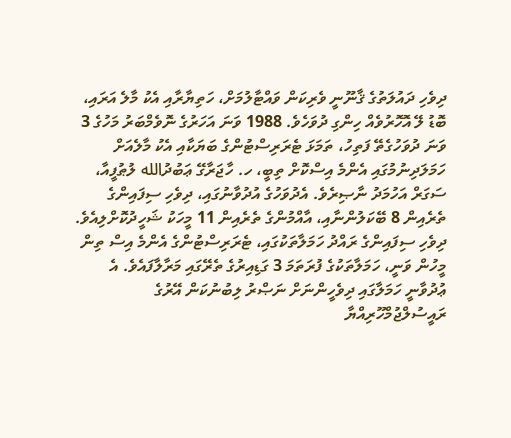ދިވެހި ދައުލަތުގެ ޤާނޫނީ ވެރިކަން ވައްޓާލުމަށް، ހަތިޔާރާއި އެކު މާލެ އަރައި، ބޮޑު ލޭ އޮހޮރުވެއް ހިންގި ދުވަހެވެ. 1988 ވަނަ އަހަރުގެ ނޮވެމްބަރު މަހުގެ 3 ވަނަ ދުވަހުގެތޭ ފަތިހު، ތަމަޅަ ޓެރަރިސްޓުންގެ ބަޔަކާއި އެކު މާލެއަށް ހަމަލަދިނުމުގައި އެންމެ އިސްކޮށް ތިބީ، ހ. ހާޖަރާގޭ ޢަބުދުالله ލުޠުފީއާ، ސަގަރް އަހުމަދު ނާޞިރެވެ. އެދުވަހުގެ އުދުވާނުގައި، ދިވެހި ސިފައިންގެ ތެރެއިން 8 ބޭކަލުންނާއި، އާއްމުންގެ ތެރެއިން 11 މީހަކު ޝަހީދުކޮށްލިއެވެ.
ދިވެހި ސިފައިންގެ ރައްދު ހަމަލާތަކުގައި، ޓެރަރިސްޓުންގެ އެންމެ އިސް ތިން މީހުން ވަނީ، ހަމަލާތަކުގެ ފުރަތަމަ 3 ގަޑިއިރުގެ ތެރޭގައި މަރާލާފައެވެ. އެ ޢުދުވާނީ ހަމަލާގައި ދިވެހީންނަށް ނަޞްރު ލިބުނުކަން އޭރުގެ ރައީސުލްޖުމްހޫރިއްޔާ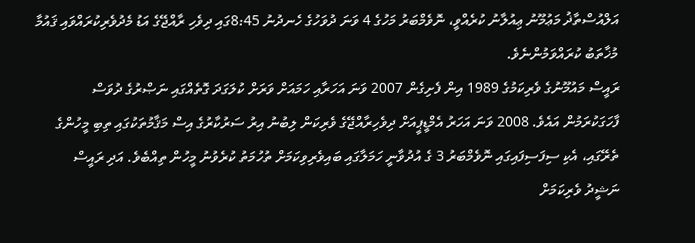އަލްއުސްތާޛު މަޢުމޫނު ޢިއުލާނު ކުރެއްވީ، ނޮވެމްބަރު މަހުގެ 4 ވަނަ ދުވަހުގެ ހެނދުނު 8:45ގައި ދިވެހި ރާއްޖޭގެ އަޑު މެދުވެރިކުރައްވައި ޤައުމާ މުޚާތަބު ކުރައްވަމުންނެވެ.
ރައީސް މައުމޫނުގެ ވެރިކަމުގެ 1989 އިން ފެށިގެން 2007 ވަނަ އަހަރާއި ހަމައަށް ވަރަށް ކުލަގަދަ ގޮތެއްގައި ނަޞްރުގެ ދުވަސް ފާހަގަކުރަމުން އައެވެ. 2008 ވަނަ އަހަރު އެމްޑީޕީއަށް ދިވެހިރާއްޖޭގެ ވެރިކަން ލިބުނު އިރު ސަރުކާރުގެ އިސް މަޤާމުތަކުގައި ތިބި މީހުންގެ ތެރޭގައި، އެކި ސިފަސިފައިގައި ނޮވެމްބަރު 3 ގެ އުދުވާނީ ހަމަލާގައި ބައިވެރިވިކަމަށް ތުހުމަތު ކުރެވުނު މީހުން ތިއްބެވެ. އަދި ރައީސް ނަޝީދު ވެރިކަމަށް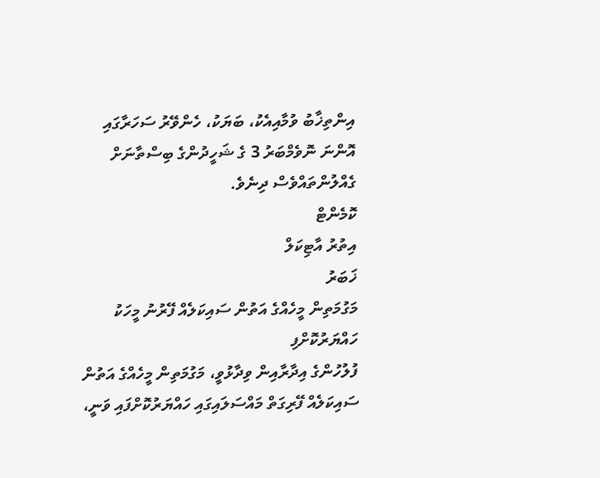އިންތިޚާބު ވުމާއިއެކު، ބަޔަކު، ހެންވޭރު ސަހަރާގައި އޮންނަ ނޮވެމްބަރު 3 ގެ ޝަހީދުންގެ ބިސްތާނަށް ގެއްލުންތައްވެސް ދިނެވެ.
ކޮމެންޓް
އިތުރު އާޓިކަލް
ޚަބަރު
މަގުމަތިން މީހެއްގެ އަތުން ސައިކަލެއް ފޭރުނު މީހަކު ހައްޔަރުކޮށްފި
ފުލުހުންގެ އިދާރާއިން ވިދާޅުވީ، މަގުމަތިން މީހެއްގެ އަތުން ސައިކަލެއް ފޭރިގަތް މައްސަލައިގައި ހައްޔަރުކޮށްފައި ވަނީ،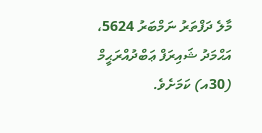މާލެ ދަފްތަރު ނަމްބަރު 5624، އަޙްމަދު ޝައިރަފް ޢަބްދުއްރަޙީމް (30އ) ކަމަށެވެ.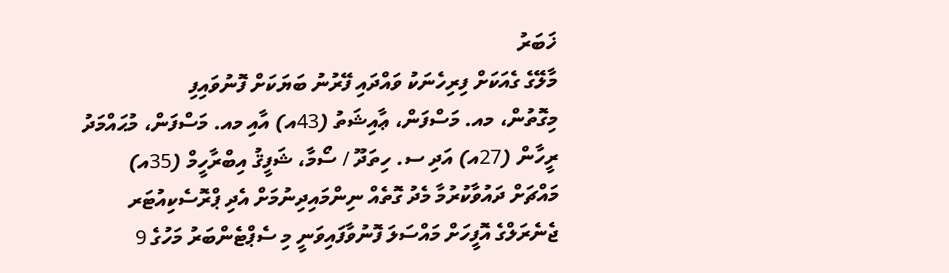ޚަބަރު
މާލޭގެ ގެއަކަށް ފިރިހެނަކު ވައްދައި ފޭރުނު ބަޔަކަށް ފޮނުވައިފި
މިގޮތުން، މއ. މަސްފަން، ޢާއިޝަތު (43އ) އާއި މއ. މަސްފަން، މުޙައްމަދު ރީހާން (27އ) އަދި ސ. ހިތަދޫ / ސޯމާ، ޝަފީޤު އިބްރާހީމް (35އ) މައްޗަށް ދައުވާކުރުމާ މެދު ގޮތެއް ނިންމައިދިނުމަށް އެދި ޕްރޮސެކިއުޓަރ ޖެނެރަލްގެ އޮފީހަށް މައްސަލަ ފޮނުވާފައިވަނީ މި ސެޕްޓެންބަރު މަހުގެ 9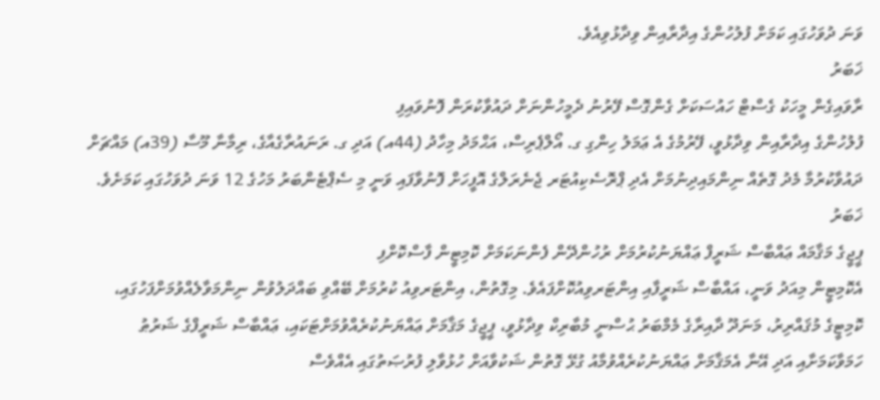ވަނަ ދުވަހުގައި ކަމަށް ފުލުހުންގެ އިދާރާއިން ވިދާޅުވިއެވެ.
ޚަބަރު
ރާވައިގެން މީހަކު ގެސްޓް ހައުސަކަށް ގެންގޮސް ފޭރުނު ދެމީހުންނަށް ދައުވާކުރަން ފޮނުވައިފި
ފުލުހުންގެ އިދާރާއިން ވިދާޅުވީ، ފޭރުމުގެ އެ ޢަމަލު ހިންގި ގ. އޯލްޕެރިސް، އަޙްމަދު މިހާދު (44އ) އަދި ގ. ރަނައުރާގެއާގެ، ރިމާނާ މޫސާ (39އ) މައްޗަށް ދައުވާކުރުމާ މެދު ގޮތެއް ނިންމައިދިނުމަށް އެދި ޕްރޮސެކިއުޓަރ ޖެނެރަލްގެ އޮފީހަށް ފޮނުވާފައި ވަނީ މި ސެޕްޓެންބަރު މަހުގެ 12 ވަނަ ދުވަހުގައި ކަމަށެވެ.
ޚަބަރު
ޕީޖީގެ މަޤާމައް ޢައްބާސް ޝަރީފް ޢައްޔަނުކުރުމަށް ރުހުންދޭން ފެންނަކަމަށް ކޮމިޓީން ފާސްކޮށްފި
އެކޮމިޓީން މިއަދު ވަނީ، އައްބާސް ޝަރީފާއި އިންޓަރވިއުކޮށްފައެވެ. މިގޮތުން، އިންޓަރވިއު ކުރުމަށް ބޭއްވި ބައްދަލުވުން ނިންމަވާލެއްވުމަށްފަހުގައި، ކޮމިޓީގެ މުޤައްރިރު، މަނަދޫ ދާއިރާގެ މެމްބަރު ޙުސްނީ މުބާރިކް ވިދާޅުވީ، ޕީޖީގެ މަޤާމަށް ޢައްޔަނުކުރެއްވުމަށްޓަކައި، ޢައްބާސް ޝަރީފްގެ ޝަރުޠު ހަމަވާކަމަށާއި އަދި އޭނާ އެމަޤާމަށް ޢައްޔަނުކުރެއްވުމާއު ގުޅޭ ގޮތުން ޝަކުވާއަށް ހުޅުވާލި ފުރުޞަތުގައި އެއްވެސް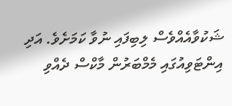ޝަކުވާއެއްވެސް ލިބިފައި ނުވާ ކަމަށެވެ. އަދި އިންޓަވިއުގައި މެމްބަރުން މާކްސް ދެއްވި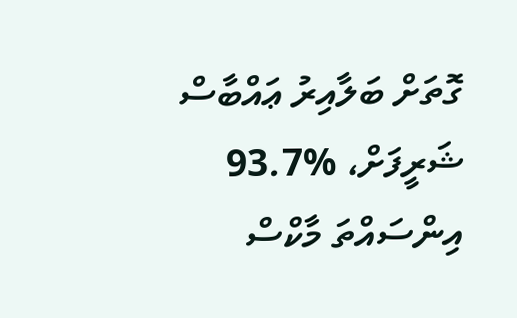ގޮތަށް ބަލާއިރު ޢައްބާސް ޝަރީފަށް، %93.7 އިންސައްތަ މާކްސް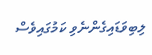ލިބިވަޑައިގެންނެވި ކަމުގައިވެސް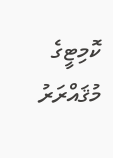ކޮމިޓީގެ މުޤައްރަރު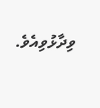ވިދާޅުވިއެވެ.